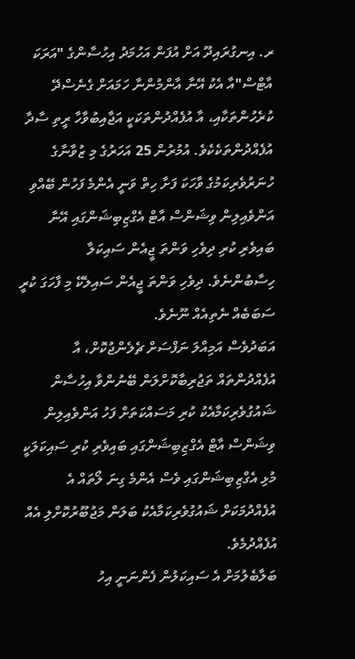ރ. އިނގުރައިދޫ އަށް އުފަން އަހުމަދު އިހުސާންގެ "އަރަކަ އާޓްސް"އާ އެކު އޭނާ އާންމުންނާ ހަމައަށް ގެނެސްދޭ ކުރެހުންތަކާއި، އާ އުފެއްދުންތަކަކީ އަޖާއިބުވާހާ ރީތި ސާދާ އުފެއްދުންތަކެކެވެ. އުމުރުން 25 އަހަރުގެ މި ޒުވާނާގެ ހުނަރުވެރިކަމުގެ ވާހަކަ ފަށާ ހިތް ވަނީ އެންމެ ފަހުން ބޭއްވި އަންވެއިލިން ވިޝަންސް އާޓް އެގްޒިބިޝަންގައި އޭނާ ބައިވެރި ކުރި ދިވެހި ވަންތަ ޖީއެން ސައިކަލާ ހިސާބުންނެވެ. ދިވެހި ވަންތަ ޖީއެން ސައިލެކޭ މި ފާހަގަ ކުރީ ސަބަބެއް ނެތިއެއް ނޫނެވެ.
އަބަދުވެސް އަމިއްލަ ނަފްސަށް ޗެލެންޖުކޮށް، އާ އުފެއްދުންތައް ތަޖުރިބާކޮށްލަން ބޭނުންވާ އިހުސާން ޝައުގުވެރިކަމާއެކު ކުރި މަސައްކަތަށް ފަހު އަންވެއިލިން ވިޝަންސް އާޓް އެގްޒިބިޝަންގައި ބައިވެރި ކުރި ސައިކަލަކީ މުޅި އެގްޒިބިޝަންގައި ވެސް އެންމެ ގިނަ ލޯތައް އެ އުފެއްދުމަކަށް ޝައުގުވެރިކަމާއެކު ބަލަން މަޖުބޫރުކޮށްލި އެއް އުފެއްދުމެވެ.
ބަލާބެލުމަށް އެ ސައިކަލުން ފެންނަނީ އިހު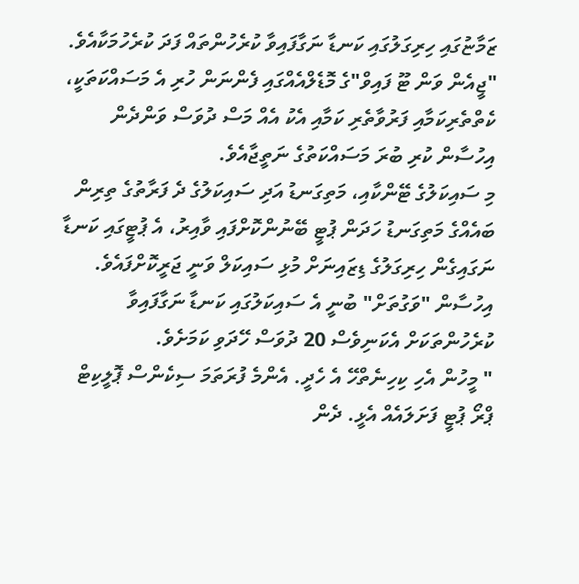ޒަމާޏުގައި ހިރިގަލުގައި ކަނޑާ ނަގާފައިވާ ކުރެހުންތައް ފަދަ ކުރެހުމަކާއެވެ. "ޖީއެން ވަން ޓޫ ފައިވް"ގެ މޮޑެލްއެއްގައި ފެންނަން ހުރި އެ މަސައްކަތަކީ، ކެތްތެރިކަމާއި ފަރުވާތެރި ކަމާއި އެކު އެއް މަސް ދުވަސް ވަންދެން އިހުސާން ކުރި ބުރަ މަސައްކަތުގެ ނަތީޖާއެވެ.
މި ސައިކަލުގެ ޓޭންކާއި، މަތިގަނޑު އަދި ސައިކަލުގެ ދެ ފަރާތުގެ ތިރިން ބައެއްގެ މަތިގަނޑު ހަދަން ޕުޓީ ބޭނުންކޮށްފައި ވާއިރު، އެ ޕުޓީގައި ކަނޑާ ނަގައިގެން ހިރިގަލުގެ ޑިޒައިނަށް މުޅި ސައިކަލް ވަނީ ޖަރީކޮށްފައެވެ.
އިހުސާން "ވަގުތަށް" ބުނީ އެ ސައިކަލުގައި ކަނޑާ ނަގާފައިވާ ކުރެހުންތަކަށް އެކަނިވެސް 20 ދުވަސް ހޭދަވި ކަމަށެވެ.
" މީހުން އެހި ކިހިނެތްހޭ އެ ހެދީ. އެންމެ ފުރަތަމަ ސިކެންސް ޕޮލީކިޓް ޕްރޯ ޕުޓީ ފަށަލައެއް އެޅީ. ދެން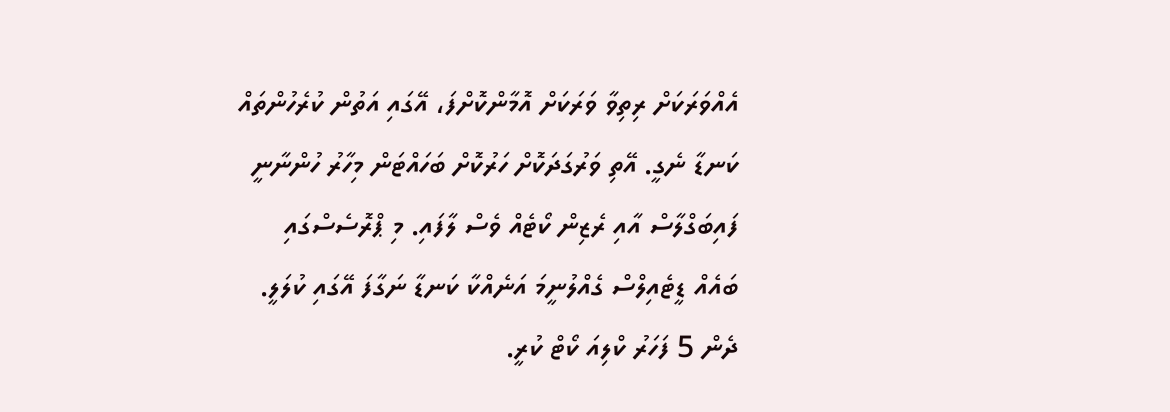އެއްވަރަކަށް ރިތިވާ ވަރަކަށް އޮމާންކޮށްފަ، އޭގައި އަތުން ކުރެހުންތައް ކަނޑާ ނެގީ. އޭތި ވަރުގަދަކޮށް ހަރުކޮށް ބަހައްޓަން މިހާރު ހުންނާނީ ފައިބަގްލާސް އާއި ރެޒިން ކޯޓެއް ވެސް ލާފައި. މި ޕްރޮސެސްގައި ބައެއް ޑީޓެއިލްސް ގެއްލުނީމަ އަނެއްކާ ކަނޑާ ނަގާފަ އޭގައި ކުލަލީ. ދެން 5 ފަހަރު ކްލިއަ ކޯޓް ކުރީ.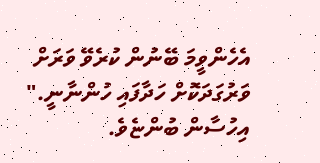އެހެންވީމަ ބޭނުން ކުރެވޭ ވަރަށް ވަރުގަދަކޮށް ހަދާފައި ހުންނާނީ." އިހުސާން ބުންޏެވެ.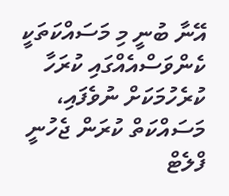އޭނާ ބުނީ މި މަސައްކަތަކީ ކެންވަސްއެއްގައި ކުރަހާ ކުރެހުމަކަށް ނުވެފައި، މަސައްކަތް ކުރަން ޖެހުނީ ފްލެޓް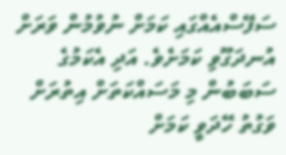ސަފޭސްއެއްގައި ކަމަށް ނުވުމުން ވަރަށް އުނދަގޫވި ކަމަށެވެ. އަދި އެކަމުގެ ސަބަބުން މި މަސައްކަތަށް އިތުރަށް ވަގުތު ހޭދަވީ ކަމަށް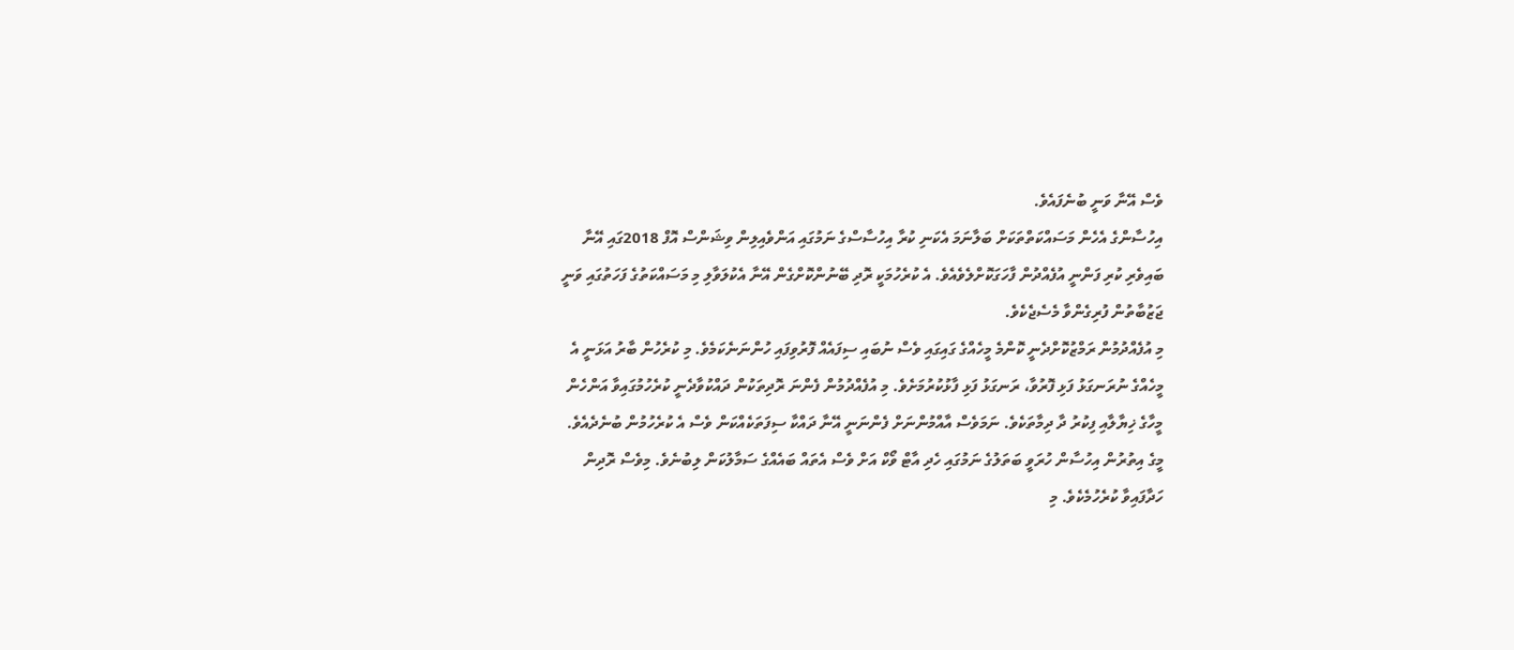ވެސް އޭނާ ވަނީ ބުނެފައެވެ.
އިހުސާންގެ އެހެން މަސައްކަތްތަކަށް ބަލާނަމަ އެކަނި ކުރާ އިހުސާސްގެ ނަމުގައި އަންވެއިލިން ވިޝަންސް އޮފް 2018ގައި އޭނާ ބައިވެރި ކުރި ފަންނީ އުފެއްދުން ފާހަގަކޮށްލެވެއެވެ. އެ ކުރެހުމަކީ ރޮދި ބޭނުންކޮށްގެން އޭނާ އެކުލަވާލި މި މަސައްކަތުގެ ފަހަތުގައި ވަނީ ޖަޒުބާތުން ފުރިގެންވާ މެސެޖެކެވެ.
މި އުފެއްދުމުން ރަމްޒުކޮށްދެނީ ކޮންމެ މީހެއްގެ ގައިގައި ވެސް ނުބައި ސިފައެއް ފޮރުވިފައި ހުންނަނެކަމެވެ. މި ކުރެހުން ބާރު އަޅަނީ އެ މީހެއްގެ ނުރަނގަޅު ފަޅި ފޮރުވާ، ރަނގަޅު ފަޅި ފާޅުކުރުމަށެވެ. މި އުފެއްދުމުން ފެންނަ ރޮދިތަކުން ދައްކުވާދެނީ ކުރެހުމުގައިވާ އަންހެން މީހާގެ ޚިޔާލާއި ފިކުރު ދާ ދިމާތަކެވެ. ނަމަވެސް އާއްމުންނަށް ފެންނަނީ އޭނާ ދައްކާ ސިފަތަކެއްކަން ވެސް އެ ކުރެހުމުން ބުނެދެއެވެ.
މީގެ އިތުރުން އިހުސާން ހުރަވީ ބަތަލުގެ ނަމުގައި ހެދި އާޓް ވޯކް އަށް ވެސް އެތައް ބައެއްގެ ސަމާލުކަން ލިބުނެވެ. މިވެސް ރޮދިން ހަދާފައިވާ ކުރެހުމެކެވެ. މި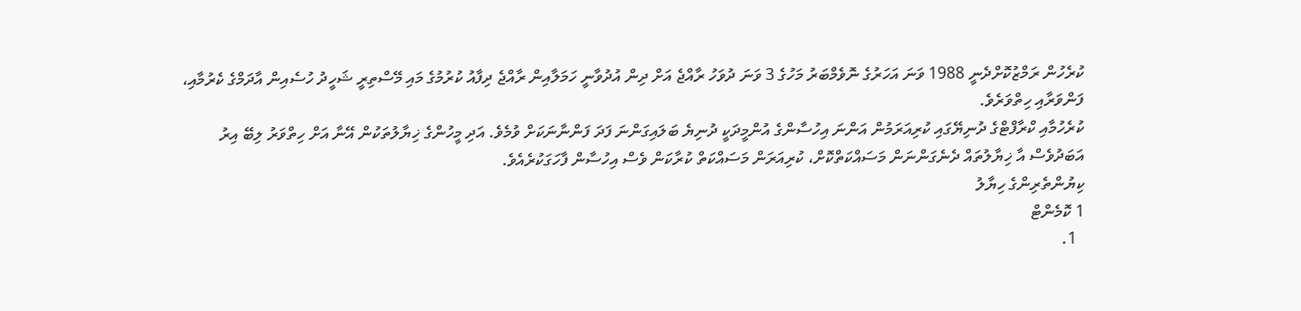ކުރެހުން ރަމްޒުކޮށްދެނީ 1988 ވަނަ އަހަރުގެ ނޮވެމްބަރު މަހުގެ 3 ވަނަ ދުވަހު ރާއްޖެ އަށް ދިން އުދުވާނީ ހަމަލާއިން ރާއްޖެ ދިފާއު ކުރުމުގެ މައި މޭސްތިރީ ޝަހީދު ހުސެއިން އާދަމްގެ ކެރުމާއި، ފަންވަރާއި ހިތްވަރެވެ.
ކުރެހުމާއި ކްރާފްޓްގެ ދުނިޔޭގައި ކުރިއަރަމުން އަންނަ އިހުސާންގެ އުންމީދަކީ ދުނިޔެ ބަލައިގަންނަ ފަދަ ފަންނާނަކަށް ވުމެވެ. އަދި މީހުންގެ ޚިޔާލުތަކުން އޭނާ އަށް ހިތްވަރު ލިބޭ އިރު އަބަދުވެސް އާ ޚިޔާލުތައް ދެނެގަންނަން މަސައްކަތްކޮށް، ކުރިއަރަން މަސައްކަތް ކުރާކަން ވެސް އިހުސާން ފާހަގަކުރެއެވެ.
ކިޔުންތެރިންގެ ހިޔާލު
1 ކޮމެންޓް
  1.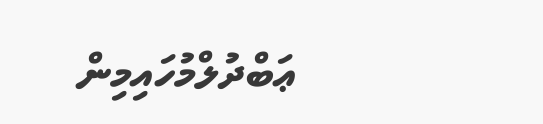ޢަބްދުލްމުހައިމިން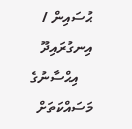ޙުސައިން / އިނގުރައިދޫ
    އިޙްސާނުގެ މަސައްކަތަށް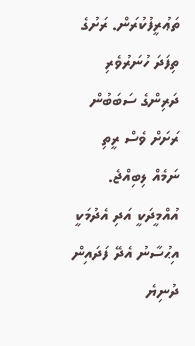ތަޢުރީފުކުރަން. ރަށުގެ ތިފަދަ ހުނަރުވެރި ދަރިންގެ ސަބަބުން ރަށަށް ވެސް ރީތި ނަމެއް ލިބިއްޖެ. އުއްމީދަކީ އަދި އެދުމަކީ އިޙުސާނު އެދޭ ފަދައިން ދުނިޔެ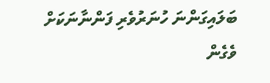ބަލައިގަންނަ ހުނަރުވެރި ފަންނާނަކަށް ވެގެން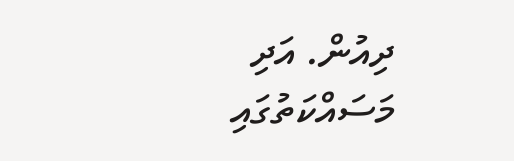ދިއުން. އަދި މަސައްކަތުގައި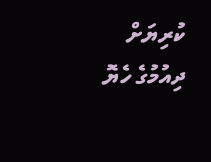ކުރިޔަށް ދިއުމުގެ ހެޔޮ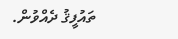ތައުފީޤު ދެއްވުން.